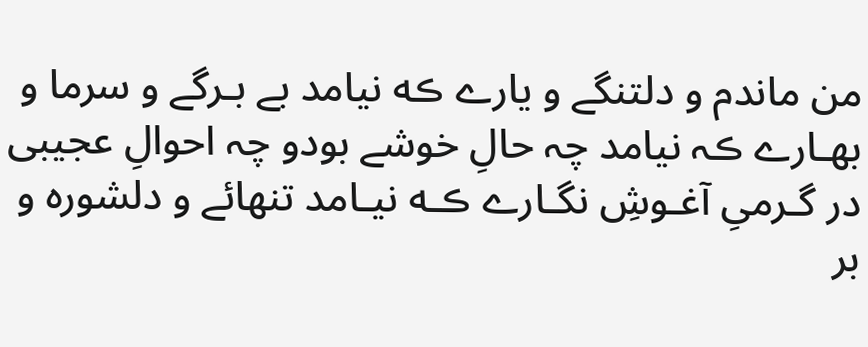من ماندم و دلتنگے و یارے ڪه نیامد بے بـرگے و سرما و بهـارے ڪہ نیامد چہ حالِ خوشے بودو چہ احوالِ عجیبی در گـرمیِ آغـوشِ نگـارے ڪـه نیـامد تنهائے و دلشورہ و بر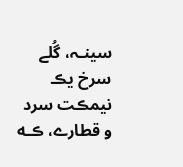سینـہ، گُلے سرخ یڪ نیمڪت سرد و قطارے، ڪـه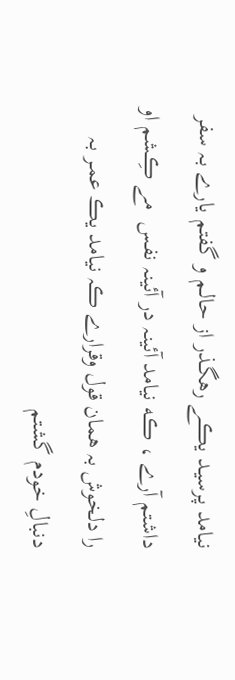نیامد پـرسیـد یڪـے رهگـذر از حالـم و گفتم یارے بـہ سفر داشتم آرے ، ڪـه نیامد آئینـہ در آئینـہ نفـس  مے ڪِـشم او را دلخوش بہ همان قول وقرارے ڪہ نیامد یڪ عمـر بـہ دنبالِ خودم گشتم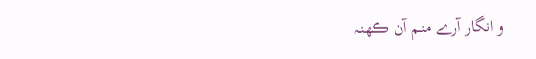و انگار آرے منـم آن ڪهنـہ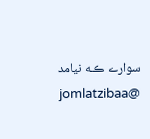سوارے ڪـه نیامد @jomlatzibaa